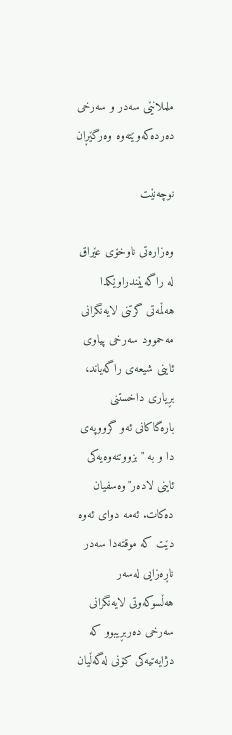ململانێى سه‌در و سه‌رخی ده‌رده‌كه‌وێته‌وه‌ وەرگێڕان

نوچه‌نێت

وه‌زاره‌تى ناوخۆى عێراق له‌ راگه‌یێندراوێكدا هه‌ڵمه‌تى گرتنى لایه‌نگرانى مه‌حموود سه‌رخى پیاوى ئاینى شیعه‌ى راگه‌یاند، بڕیارى داخستنى باره‌گاكانى ئه‌و گرووپه‌ی دا و به‌ "بزووتنه‌وه‌یه‌كى ئاینى لاده‌ر"وه‌سفیان ده‌كات. ئه‌مه‌ دواى ئه‌وه‌ دێت كه‌ موقته‌دا سه‌در ناڕه‌زایى له‌سه‌ر هه‌ڵسوكه‌وتى لایه‌نگرانى سه‌رخى ده‌ربڕیبوو كه‌ دژایه‌تیه‌كى كۆنى له‌گه‌ڵیان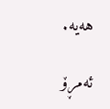هه‌یه‌.

ئه‌مڕۆ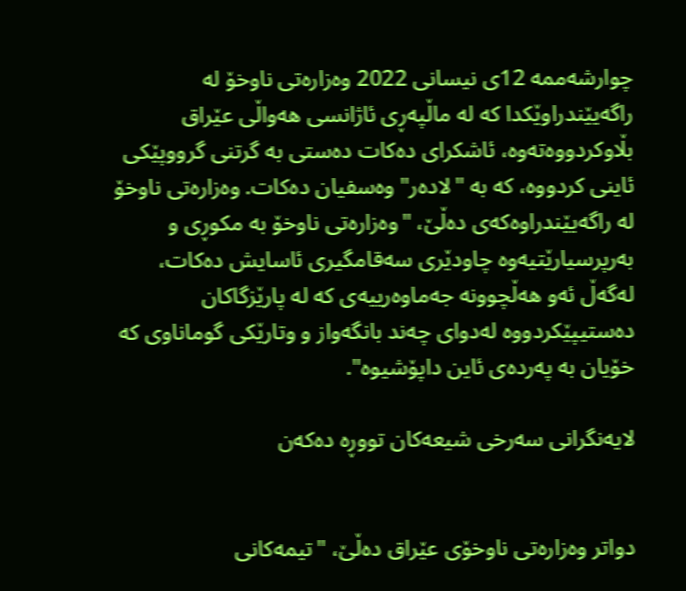چوارشه‌ممه‌ 12ى نیسانى 2022 وه‌زاره‌تى ناوخۆ له‌ راگه‌یێندراوێكدا كه‌ له‌ ماڵپه‌ڕى ئاژانسى هه‌واڵى عێراق بڵاوكردووه‌ته‌وه‌، ئاشكراى ده‌كات ده‌ستى به‌ گرتنى گرووپێكى ئاینى كردووه‌، كه‌ به‌ "لاده‌ر" وه‌سفیان ده‌كات. وه‌زاره‌تى ناوخۆ له‌ راگه‌یێندراوه‌كه‌ى ده‌ڵێ، "وه‌زاره‌تى ناوخۆ به‌ مكوڕى و به‌رپرسیارێتیه‌وه‌ چاودێرى سه‌قامگیرى ئاسایش ده‌كات، له‌گه‌ڵ ئه‌و هه‌ڵچوونه‌ جه‌ماوه‌رییه‌ى كه‌ له‌ پارێزگاكان ده‌ستیپێكردووه‌ له‌دواى چه‌ند بانگه‌واز و وتارێكى گوماناوى كه‌ خۆیان به‌ په‌رده‌ى ئاین داپۆشیوه‌".

لایه‌نگرانى سه‌رخى شیعه‌كان تووڕه‌ ده‌كه‌ن


دواتر وه‌زاره‌تى ناوخۆى عێراق ده‌ڵێ، "تیمه‌كانى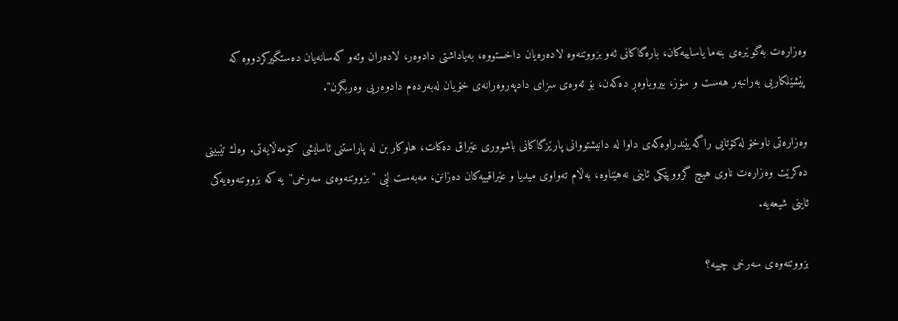وه‌زاره‌ت به‌گوێره‌ى بنه‌ما یاساییه‌كان، باره‌گاكانى ئه‌و بزووتنه‌وه‌ لاده‌ره‌یان داخستووه‌، به‌یاداشتى دادوه‌ر، لاده‌ران وئه‌و كه‌سانه‌یان ده‌ستگیركردووه‌ كه‌ پێشێلكاریى به‌رانبه‌ر هه‌ست و سۆز، بیروباوه‌ڕ ده‌كه‌ن، بۆ ئه‌وه‌ى سزاى دادپه‌روه‌رانه‌ى خۆیان له‌به‌رده‌م دادوه‌ریى وه‌ربگرن".

وه‌زاره‌تى ناوخۆ له‌كۆتایى راگه‌یێندراوه‌كه‌ى داوا له‌ دانیشتووانى پارێزگاكانى باشوورى عێراق ده‌كات، هاوكار بن له‌ پاراستنى ئاسایشى كۆمه‌ڵایه‌تى. وه‌ك تێبینى ده‌كرێت وه‌زاره‌ت ناوى هیچ گرووپێكى ئاینى نه‌هێناوه‌، به‌ڵام ته‌واوى میدیا و عێراقییه‌كان ده‌زانن، مه‌به‌ست لێى "بزووتنه‌وه‌ى سه‌رخی"یه‌ كه‌ بزووتنه‌وه‌یه‌كى ئاینى شیعه‌یه‌.

بزووتنه‌وه‌ى سه‌رخى چییه‌؟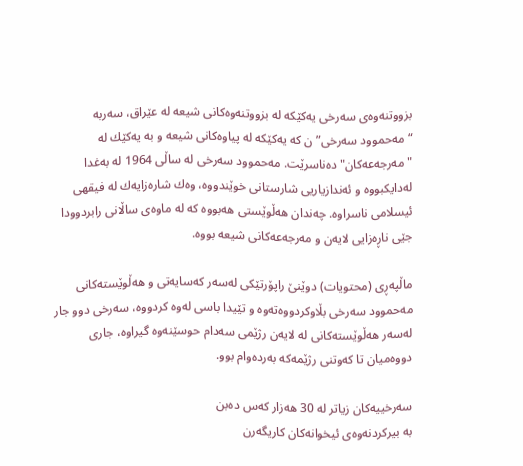بزووتنه‌وه‌ى سه‌رخى یه‌كێكه‌ له‌ بزووتنه‌وه‌كانى شیعه‌ له‌ عێراق، سه‌ربه‌ “مه‌حموود سه‌رخی”ن كه‌ یه‌كێكه‌ له‌ پیاوه‌كانى شیعه‌ و به‌ یه‌كێك له‌ "مه‌رجه‌عه‌كان" ده‌ناسرێت. مه‌حموود سه‌رخى له‌ ساڵى 1964 له‌ به‌غدا له‌دایكبووه‌ و ئه‌ندازیاریى شارستانى خوێندووه‌، وه‌ك شاره‌زایه‌ك له‌ فیقهى ئیسلامى ناسراوه‌. چه‌ندان هه‌ڵوێستى هه‌بووه‌ كه‌ له‌ ماوه‌ى ساڵانى رابردوودا جێى ناڕه‌زایى لایه‌ن و مه‌رجه‌عه‌كانى شیعه‌ بووه‌.

ماڵپه‌ڕى (محتویات) دوێنێ راپۆرتێكى له‌سه‌ر كه‌سایه‌تى و هه‌ڵوێسته‌كانى مه‌حموود سه‌رخى بڵاوكردووه‌ته‌وه‌ و تێیدا باسى له‌وه‌ كردووه‌، سه‌رخى دوو جار له‌سه‌ر هه‌ڵوێسته‌كانى له‌ لایه‌ن رژێمى سه‌دام حوسێنه‌وه‌ گیراوه‌، جارى دووه‌میان تا كه‌وتنى رژێمه‌كه‌ به‌رده‌وام بوو.

سه‌رخییه‌كان زیاتر له‌ 30 هه‌زار كه‌س ده‌بن
به‌ بیركردنه‌وه‌ى ئیخوانه‌كان كاریگه‌رن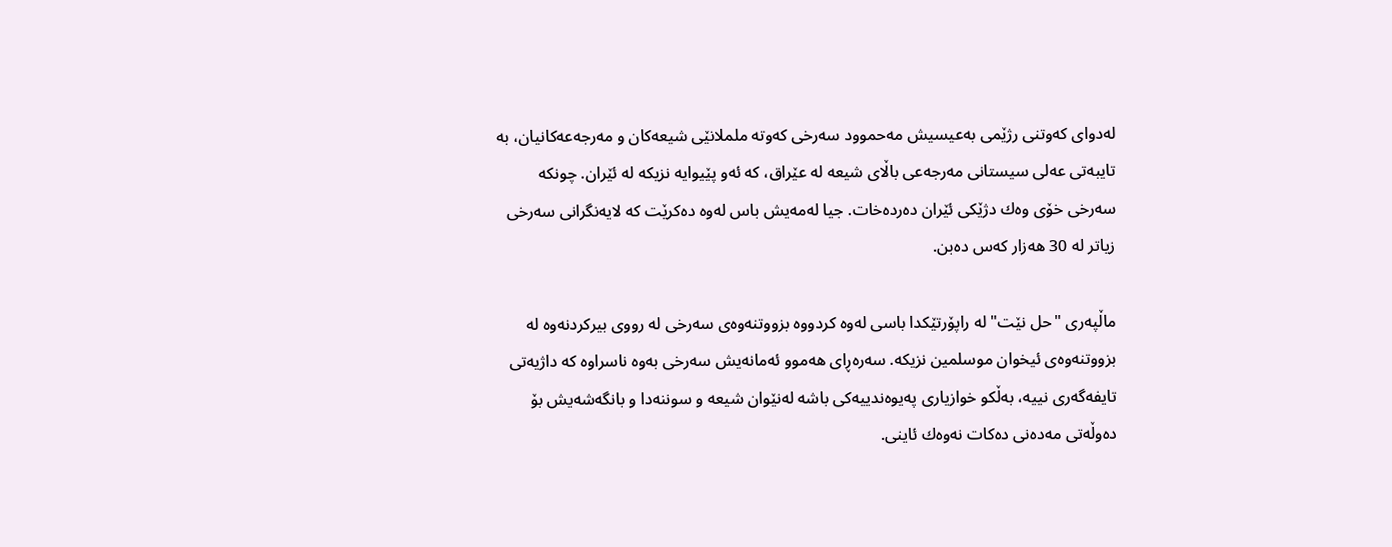له‌دواى كه‌وتنى رژێمى به‌عیسیش مه‌حموود سه‌رخى كه‌وته‌ ململانێى شیعه‌كان و مه‌رجه‌عه‌كانیان، به‌ تایبه‌تى عه‌لى سیستانى مه‌رجه‌عى باڵاى شیعه‌ له‌ عێراق، كه‌ ئه‌و پێیوایه‌ نزیكه‌ له‌ ئێران. چونكه‌ سه‌رخى خۆى وه‌ك دژێكى ئێران ده‌رده‌خات. جیا له‌مه‌یش باس له‌وه‌ ده‌كرێت كه‌ لایه‌نگرانى سه‌رخى زیاتر له‌ 30 هه‌زار كه‌س ده‌بن.

ماڵپه‌رى "حل نێت" له‌ راپۆرتێكدا باسى له‌وه‌ كردووه‌ بزووتنه‌وه‌ى سه‌رخى له‌ رووى بیركردنه‌وه‌ له‌ بزووتنه‌وه‌ى ئیخوان موسلمین نزیكه‌. سه‌ره‌ڕاى هه‌موو ئه‌مانه‌یش سه‌رخى به‌وه‌ ناسراوه‌ كه‌ داژیه‌تى تایفه‌گه‌رى نییه‌، به‌ڵكو خوازیارى په‌یوه‌ندییه‌كى باشه‌ له‌نێوان شیعه‌ و سوننه‌دا و بانگه‌شه‌يش بۆ ده‌وڵه‌تى مه‌ده‌نى ده‌كات نه‌وه‌ك ئاینى.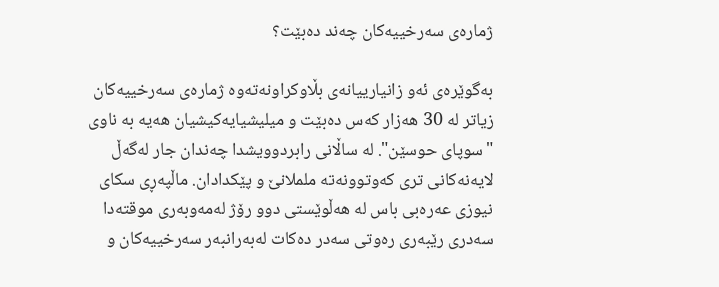ژماره‌ى سه‌رخییه‌كان چه‌ند ده‌بێت؟

به‌گوێره‌ى ئه‌و زانیاريیانه‌ى بڵاوكراونه‌ته‌وه‌ ژماره‌ى سه‌رخییه‌كان زیاتر له‌ 30 هه‌زار كه‌س ده‌بێت و میلیشیایه‌كیشیان هه‌یه‌ به‌ ناوى "سوپاى حوسێن". له‌ ساڵانى رابردوویشدا چه‌ندان جار له‌گه‌ڵ لایه‌نه‌كانى ترى كه‌وتوونه‌ته‌ ململانێ و پێكدادان. ماڵپه‌ڕى سكاى نیوزى عه‌ره‌بى باس له‌ هه‌ڵوێستى دوو رۆژ له‌مه‌وبه‌رى موقته‌دا سه‌درى رێبه‌رى ره‌وتى سه‌در ده‌كات له‌به‌رانبه‌ر سه‌رخییه‌كان و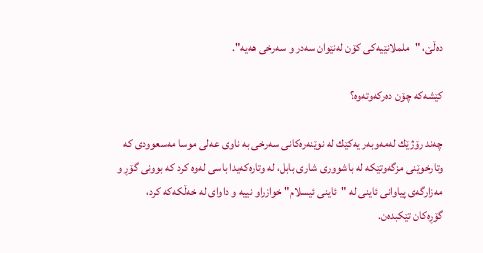ده‌ڵێ، "ململانێیه‌كى كۆن له‌نێوان سه‌در و سه‌رخى هه‌یه‌".

كێشه‌كه‌ چۆن ده‌ركه‌وته‌وه‌؟

چه‌ند رۆژێك له‌مه‌وبه‌ر یه‌كێك له‌ نوێنه‌ره‌كانى سه‌رخى به‌ ناوى عه‌لى موسا مه‌سعوودى كه‌ وتارخوێنى مزگه‌وتێكه‌ له‌ باشوورى شارى بابل، له‌ وتاره‌كه‌یدا باسى له‌وه‌ كرد كه‌ بوونى گۆڕ و مه‌زارگه‌ى پیاوانى ئاینى له‌ "ئاینى ئیسلام" خوازراو نییه‌ و داواى له‌ خه‌ڵكه‌كه‌ كرد، گۆڕه‌كان تێكبده‌ن.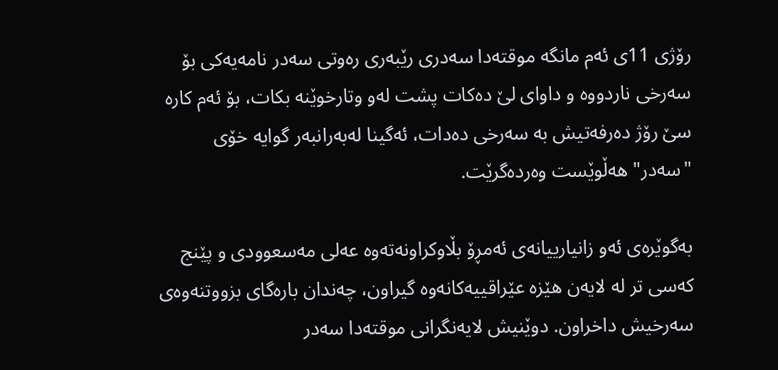رۆژى 11ى ئه‌م مانگه‌ موقته‌دا سه‌درى رێبه‌رى ره‌وتى سه‌در نامه‌یه‌كى بۆ سه‌رخى ناردووه‌ و داواى لێ ده‌كات پشت له‌و وتارخوێنه‌ بكات، بۆ ئه‌م كاره‌ سێ رۆژ ده‌رفه‌تیش به‌ سه‌رخى ده‌دات، ئه‌گینا له‌به‌رانبه‌ر گوایه‌ خۆى "سه‌در" هه‌ڵوێست وه‌رده‌گرێت.

به‌گوێره‌ى ئه‌و زانیارییانه‌ى ئه‌مڕۆ بڵاوكراونه‌ته‌وه‌ عه‌لى مه‌سعوودى و پێنج كه‌سى تر له‌ لایه‌ن هێزه‌ عێراقییه‌كانه‌وه‌ گیراون، چه‌ندان باره‌گای بزووتنه‌وه‌ى سه‌رخیش داخراون. دوێنیش لایه‌نگرانى موقته‌دا سه‌در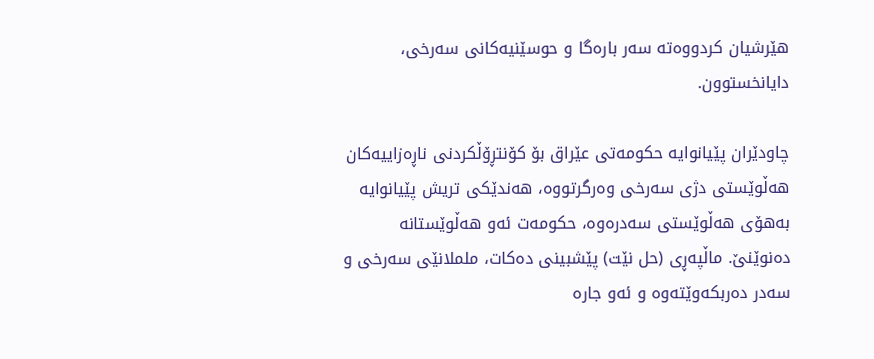هێرشیان كردووه‌ته‌ سه‌ر باره‌گا و حوسێنیه‌كانى سه‌رخى، دایانخستوون.

چاودێران پێیانوایه‌ حكومه‌تى عێراق بۆ كۆنتڕۆڵكردنى ناڕه‌زاییه‌كان هه‌ڵوێستى دژى سه‌رخى وه‌رگرتووه‌، هه‌ندێكی تریش پێیانوایه‌ به‌هۆى هه‌ڵوێستى سه‌دره‌وه‌، حكومه‌ت ئه‌و هه‌ڵوێستانه‌ ده‌نوێنێ. ماڵپه‌ڕى (حل نێت) پێشبینى ده‌كات، ململانێى سه‌رخى و سه‌در ده‌ربكه‌وێته‌وه‌ و ئه‌و جاره‌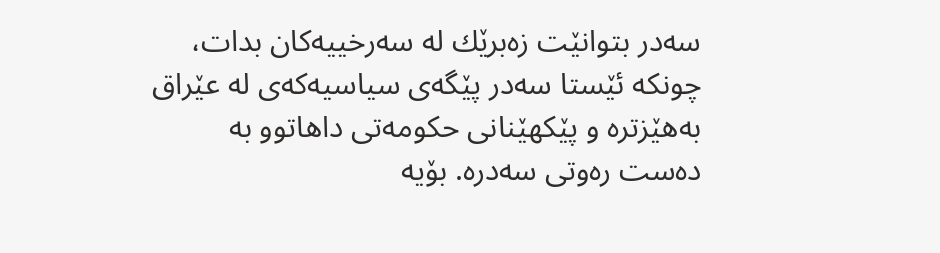سه‌در بتوانێت زه‌برێك له‌ سه‌رخییه‌كان بدات، چونكه‌ ئێستا سه‌در پێگه‌ى سیاسیه‌كه‌ى له‌ عێراق به‌هێزتره‌ و پێكهێنانى حكومه‌تى داهاتوو به‌ ده‌ست ره‌وتى سه‌دره‌. بۆیه‌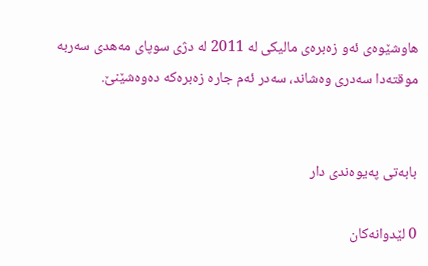هاوشێوه‌ى ئه‌و زه‌بره‌ى مالیكى له‌ 2011 له‌ دژى سوپاى مه‌هدى سه‌ربه‌ موقته‌دا سه‌درى وه‌شاند، سه‌در ئه‌م جاره‌ زه‌بره‌كه‌ ده‌وه‌شێنێ.


بابەتی پەیوەندی دار

0 لێدوانەکان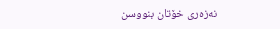نەزەری خۆتان بنووسن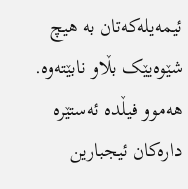ئیمەیلەکەتان بە هیچ شێوەیێک بڵاو نابێتەوە. هەموو فیڵدە ئەستێرە دارەکان ئیجبارین